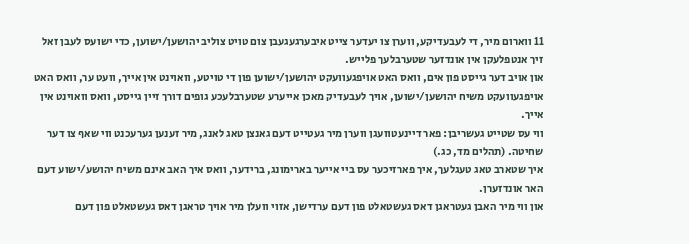11 ווארום מיר, די לעבעדיקע, ווערן צו יעדער צייט איבערגעגעבן צום טויט צוליב יהושען/ישוען, כדי ישועס לעבן זאל זיך אנטפלעקן אין אונדזער שטערבלעך פלייש.
און אויב דער גייסט פון אים, וואס האט אויפגעוועקט יהושען/ישוען פון די טויטע, וואוינט אין אייך, וועט ער, וואס האט אויפגעוועקט משיח יהושען/ישוען, אויך לעבעדיק מאכן אייערע שטערבלעכע גופים דורך זיין גייסט, וואס וואוינט אין אייך.
ווי עס שטייט געשריבן: פאר דיינעטוועגן ווערן מיר געטייט דעם גאנצן טאג לאנג, מיר זענען גערעכנט ווי שאף צו דער שחיטה. (תהלים מד, כג.)
איך שטארב טאג טעגלעך, איך פארזיכער עס ביי אייער בארימונג, ברידער, וואס איך האב אינם משיח יהושע/ישוע דעם האר אונדזערן.
און ווי מיר האבן געטראגן דאס געשטאלט פון דעם ערדישן, אזוי וועלן מיר אויך טראגן דאס געשטאלט פון דעם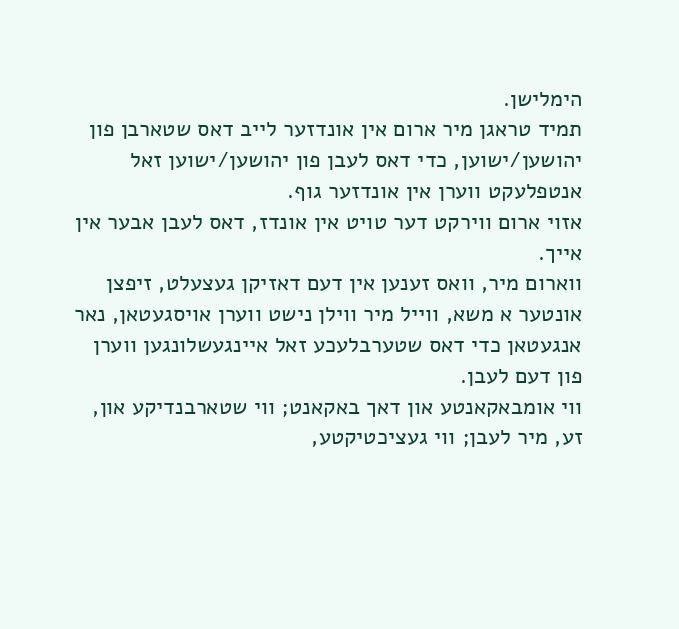הימלישן.
תמיד טראגן מיר ארום אין אונדזער לייב דאס שטארבן פון יהושען/ישוען, כדי דאס לעבן פון יהושען/ישוען זאל אנטפלעקט ווערן אין אונדזער גוף.
אזוי ארום ווירקט דער טויט אין אונדז, דאס לעבן אבער אין אייך.
ווארום מיר, וואס זענען אין דעם דאזיקן געצעלט, זיפצן אונטער א משא, ווייל מיר ווילן נישט ווערן אויסגעטאן, נאר אנגעטאן כדי דאס שטערבלעכע זאל איינגעשלונגען ווערן פון דעם לעבן.
ווי אומבאקאנטע און דאך באקאנט; ווי שטארבנדיקע און, זע, מיר לעבן; ווי געציכטיקטע,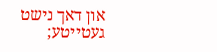און דאך נישט געטייטע;